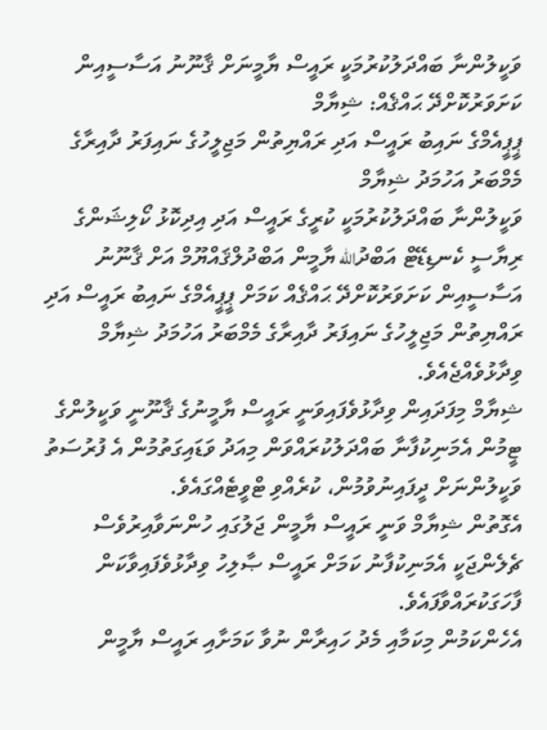ވަކީލުންނާ ބައްދަލުކުރުމަކީ ރައީސް ޔާމީނަށް ޤާނޫނު އަސާސީއިން ކަށަވަރުކޮށްދޭ ޙައްޤެއް: ޝިޔާމް
ޕީޕީއެމްގެ ނައިބު ރައީސް އަދި ރައްޔިތުން މަޖިލީހުގެ ނައިފަރު ދާއިރާގެ މެމްބަރު އަހުމަދު ޝިޔާމް
ވަކީލުންނާ ބައްދަލުކުރުމަކީ ކުރީގެ ރައީސް އަދި އިދިކޮޅު ކޯލިޝަންގެ ރިޔާސީ ކެނޑިޑޭޓް އަބްދުالله ޔާމީން އަބްދުލްޤައްޔޫމް އަށް ޤާނޫނު އަސާސީއިން ކަށަވަރުކޮށްދޭ ޙައްޤެއް ކަމަށް ޕީޕީއެމްގެ ނައިބު ރައީސް އަދި ރައްޔިތުން މަޖިލީހުގެ ނައިފަރު ދާއިރާގެ މެމްބަރު އަހުމަދު ޝިޔާމް ވިދާޅުވެއްޖެއެވެ.
ޝިޔާމް މިފަދައިން ވިދާޅުވެފައިވަނީ ރައީސް ޔާމީނުގެ ޤާނޫނީ ވަކީލުންގެ ޓީމުން އެމަނިކުފާނާ ބައްދަލުކުރައްވަން މިއަދު ވަޑައިގަތުމުން އެ ފުރުސަތު ވަކީލުންނަށް ދީފައިނުވުމުން، ކުރެއްވި ޓްވީޓެއްގައެވެ.
އެގޮތުން ޝިޔާމް ވަނީ ރައީސް ޔާމީން ޖަލުގައި ހުންނަވާއިރުވެސް ޗެލެންޖަކީ އެމަނިކުފާނު ކަމަށް ރައީސް ޞާލިހު ވިދާޅުވެފައިވާކަން ފާހަގަކުރައްވާފައެވެ.
އެހެންކަމުން މިކަމާއި މެދު ހައިރާން ނުވާ ކަމަށާއި ރައީސް ޔާމީން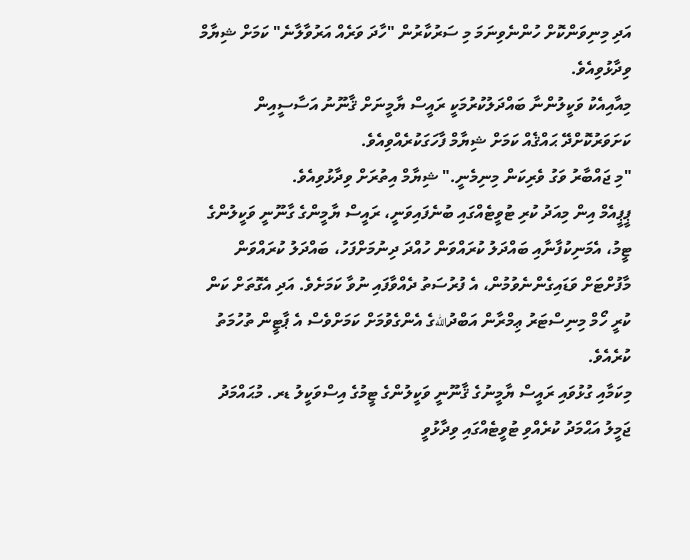އަދި މިނިވަންކޮށް ހުންނެވިނަމަ މި ސަރުކާރުން "ހާދަ ވަރެއް އަރުވާލާނެ" ކަމަށް ޝިޔާމް ވިދާޅުވިއެވެ.
މިއާއިއެކު ވަކީލުންނާ ބައްދަލުކުރުމަކީ ރައީސް ޔާމީނަށް ޤާނޫނު އަސާސީއިން ކަށަވަރުކޮށްދޭ ޙައްޤެއް ކަމަށް ޝިޔާމް ފާހަގަކުރެއްވިއެވެ.
"މި ޖައްބާރު ވަގު ވެރިކަން މިނިމެނީ." ޝިޔާމް އިތުރަށް ވިދާޅުވިއެވެ.
ޕީޕީއެމް އިން މިއަދު ކުރި ޓުވީޓެއްގައި ބުނެފައިވަނީ، ރައީސް ޔާމީންގެ ގާނޫނީ ވަކީލުންގެ ޓީމު، އެމަނިކުފާނާއި ބައްދަލު ކުރައްވަން ހުއްދަ ދިނުމަށްފަހު، ބައްދަލު ކުރައްވަން މާފުށްޓަށް ވަޑައިގެންނެވުމުން، އެ ފުރުސަތު ދެއްވާފައި ނުވާ ކަމަށެވެ. އަދި އެގޮތަށް ކަން ކުރީ ހޯމް މިނިސްޓަރު ޢިމްރާން އަބްދުاللهގެ އެންގެވުމަށް ކަމަށްވެސް އެ ޕާޓީން ތުހުމަތު ކުރެއެވެ.
މިކަމާއި ގުޅުވައި ރައީސް ޔާމީނުގެ ޤާނޫނީ ވަކީލުންގެ ޓީމުގެ އިސްވަކީލު ޑރ. މުޙައްމަދު ޖަމީލު އަޙްމަދު ކުރެއްވި ޓުވީޓެއްގައި ވިދާޅުވީ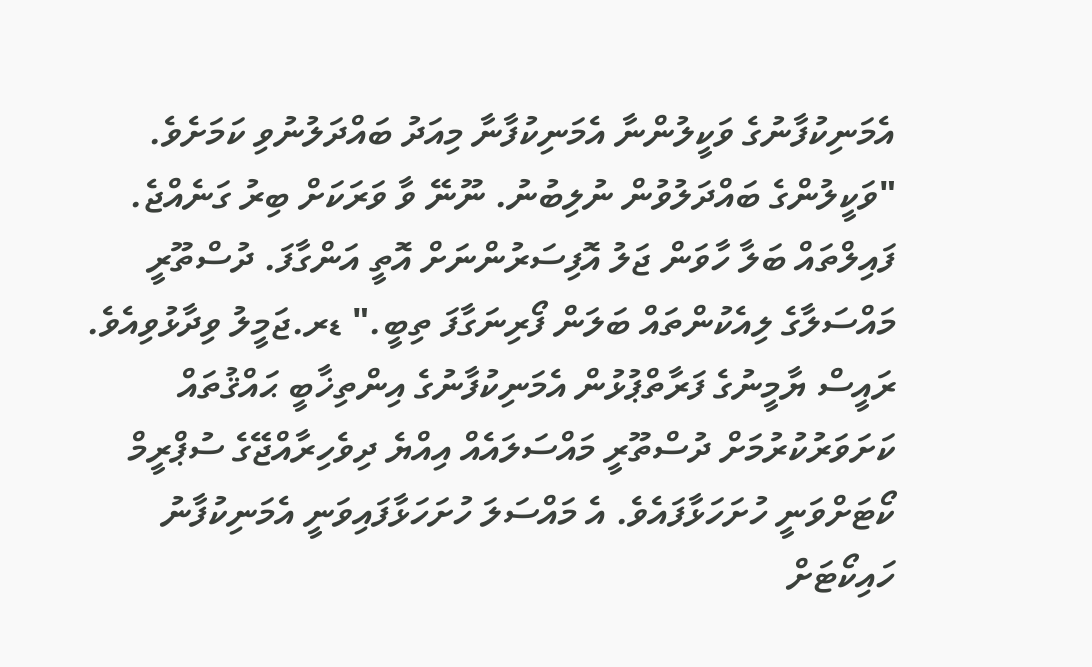އެމަނިކުފާނުގެ ވަކީލުންނާ އެމަނިކުފާނާ މިއަދު ބައްދަލުނުވި ކަމަށެވެ.
"ވަކީލުންގެ ބައްދަލުވުން ނުލިބުނު. ނޫނޭ ވާ ވަރަކަށް ބިރު ގަނެއްޖެ. ފައިލްތައް ބަލާ ހާވަން ޖަލު އޮފިސަރުންނަށް އޮތީ އަންގާފަ. ދުސްތޫރީ މައްސަލާގެ ލިއެކުންތައް ބަލަން ފޯރިނަގާފަ ތިބީ." ޑރ.ޖަމީލު ވިދާޅުވިއެވެ.
ރައީސް ޔާމީނުގެ ފަރާތްޕުޅުން އެމަނިކުފާނުގެ އިންތިޚާބީ ޙައްޤުތައް ކަށަވަރުކުރުމަށް ދުސްތޫރީ މައްސަލައެއް އިއްޔެ ދިވެހިރާއްޖޭގެ ސުޕްރީމް ކޯޓަށްވަނީ ހުށަހަޅާފައެވެ. އެ މައްސަލަ ހުށަހަޅާފައިވަނީ އެމަނިކުފާނު ހައިކޯޓަށް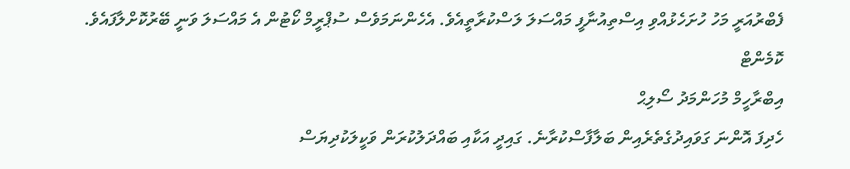ފެބްރުއަރީ މަހު ހުށަހެޅުއްވި އިސްތިއުނާފީ މައްސަލަ ލަސްކުރާތީއެވެ. އެހެންނަމަވެސް ސުޕްރީމް ކޯޓުން އެ މައްސަލަ ވަނީ ބޭރުކޮށްލާފައެވެ.
ކޮމެންޓް
އިބްރާހީމް މުހަންމަދު ސޯލިޙް
ހެދިފަ އޮންނަ ގަވައިދުގެތެރެއިން ބަލާފާސްކުރާނެ. ގައިދީ އަކާއި ބައްދަލުކުރަން ވަކީލަކުދިޔަސް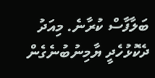ބަލާފާސް ކުރާނެ. މިއަދު ދެކޮޅުހެދީ ޔާމިނުބުނެގެން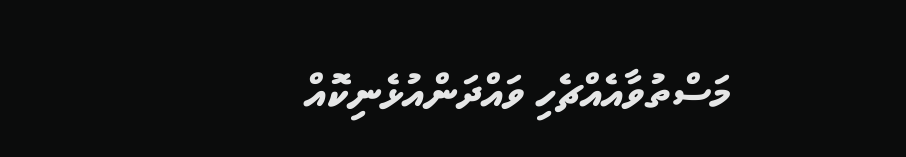މަސްތުވާއެއްޗެހި ވައްދަންއުޅެނިކޮއް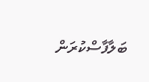ބަލާފާސްކުރަން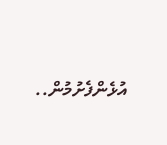އުޅެންފެށުމުން..